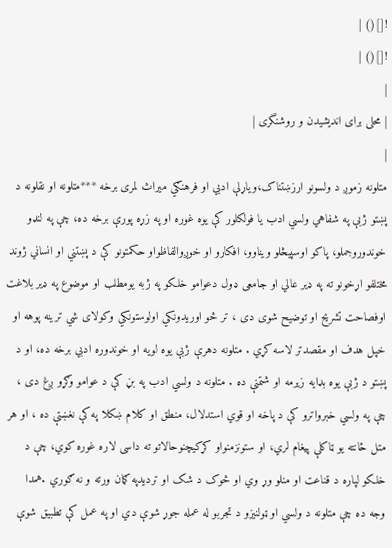![]() |
![]() |
|
| محلی برای اندیشیدن و روشنگری |
|
متلونه زموږ د ولسونو ارزښتناک،ویاړلې ادبي او فرهنګي میراث لمری برخه ***متلونه او نقلونه د پښتو ژبې په شفاهي ولسي ادب یا فولکلور کې یوه غوره او په زړه پورې برخه ده، چې په لنډو خوندوروجملو، پاکو اوسپیڅلو ویناوو، افکارو او خوږوالفاظواو حکمتونو کې د پښتني او انساني ژوند مختلفو اړخونو ته په ډیر عالي او جامعی ډول دعوامو خلکو په ژبه یومطلب او موضوع په ډیر بلاغت اوفصاحت تشریح او توضیح شوی دی ، تر څو اوریدونکي اولوستونکي وکولای شي ترینه پوهه او خپل هدف او مقصدتر لاسه کړي . متلونه دهرې ژبې یوه لویه او خوندوره ادبي برخه ده، او د پښتو د ژبې یوه بډایه زیرمه او شتمنې ده . متلونه د ولسي ادب په بڼ کې د عوامو وګړو ږغ دی ، چې په ولسي خبرواترو کې د پاخه او قوي استدلال، منطق او کلام ښکلا په کې نغښتې ده ، او هر متل ځانته یو ټاکلې پیغام لري، او ستونزمنواو کړکیچنوحالاتو ته داسی لاره غوره کوي، چې د خلکو لپاره د قناعت او منلو وړ وي او څوک د شک او تردیدپه ګمان ورته و نه ګوري .همدا وجه ده چې متلونه د ولسي او ټولنیزو د تجربو له عمله جوړ شوې دي او په عمل کې تطبیق شوې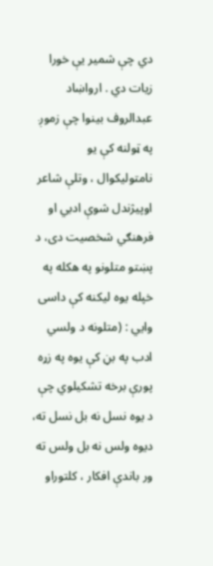دي چې شمیر یې خورا زیات دي . ارواښاد عبدالروف بینوا چې زموږ په ټولنه کې یو نامتولیکوال ، وتلې شاعر اوپیژندل شوې ادبي او فرهنګي شخصیت دی، د پښتو متلونو په هکله په خپله یوه لیکنه کې داسی وایي : (متلونه د ولسي ادب په بڼ کې یوه په زړه پورې برخه تشکیلوي چې د یوه نسل نه بل نسل ته، دیوه ولس نه بل ولس ته ور باندې افکار ، کلتوراو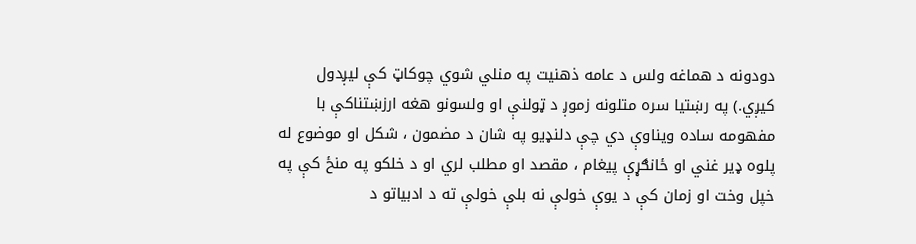دودونه د هماغه ولس د عامه ذهنیت په منلي شوي چوکاټ کې لیږدول کیږي.) په رښتیا سره متلونه زموږ د ټولنې او ولسونو هغه ارزښتناکې با مفهومه ساده ویناوې دي چې دلنډیو په شان د مضمون ، شکل او موضوع له پلوه ډیر غني او ځانګړې پیغام ، مقصد او مطلب لري او د خلکو په منځ کې په خپل وخت او زمان کې د یوې خولې نه بلې خولې ته د ادبیاتو د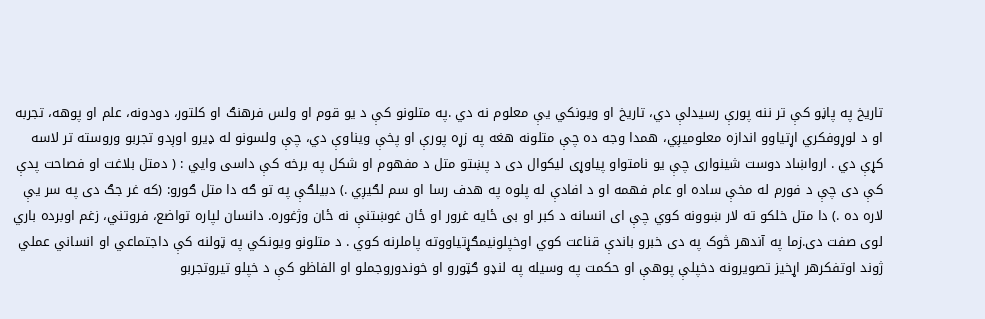تاریخ په پاڼو کې تر ننه پورې رسیدلې دي، تاریخ او ویونکي یې معلوم نه دي .په متلونو کې د یو قوم او ولس فرهنګ او کلتور، دودونه، علم او پوهه، تجربه او د لوړوفکري اړتیاوو اندازه معلومیږي، همدا وجه ده چې متلونه هغه په زړه پورې او پخې ویناوې دي، چې ولسونو له ډیرو اوږدو تجربو وروسته تر لاسه کړې دي . ارواښاد دوست شینواری چې یو نامتواو پیاوړی لیکوال دی د پښتو متل د مفهوم او شکل په برخه کې داسی وایي : ( دمتل بلاغت او فصاحت پدې کې دی چې د فورم له مخې ساده او عام فهمه او د افادې له پلوه په هدف رسا او سم لګیږي .) دبیلګې په تو ګه دا متل ګورو: (که غر جګ دی په سر یې لاره ده .) دا متل خلکو ته لار ښوونه کوي چې ای انسانه د کبر او بی ځایه غرور او ځان غوښتنې نه ځان وژغوره. دانسان لپاره تواضع، فروتني، زغم اوبرده باري لوی صفت دی.زما په آندهر څوک په دی خبرو باندې قناعت کوي اوخپلونیمګړتیاووته پاملرنه کوي . د متلونو ویونکي په ټولنه کې داجتماعي او انساني عملي ژوند اوتفکرهر اړخیز تصویرونه دخپلې پوهې او حکمت په وسیله په لنډو ګټورو او خوندوروجملو او الفاظو کې د خپلو تیروتجربو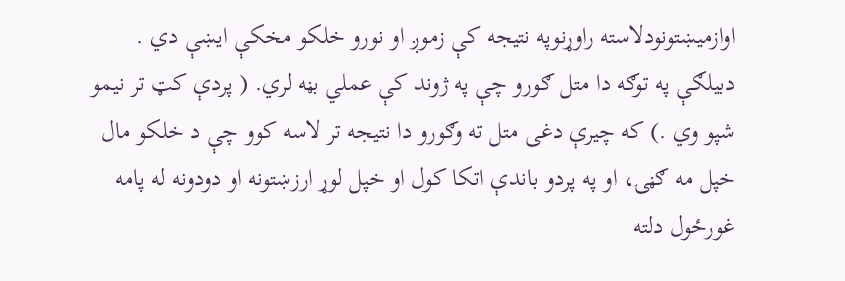اوازمیښتونودلاسته راوړنوپه نتیجه کې زموږ او نورو خلکو مخکې ایښې دي . دبیلګې په توګه دا متل ګورو چې په ژوند کې عملي بڼه لري. ( پردې کټ تر نیمو شپو وي .) که چیرې دغی متل ته وګورو دا نتیجه تر لاسه کوو چې د خلکو مال خپل مه ګڼۍ، او په پردو باندې اتکا کول او خپل لوړ ارزښتونه او دودونه له پامه غورځول دلته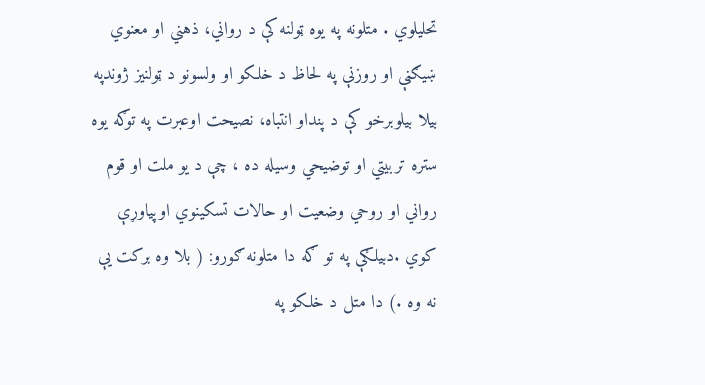تحلیلوي . متلونه په یوه ټولنه کې د رواني، ذهني او معنوي ښیګڼې او روزنې په لحاظ د خلکو او ولسونو د ټولنیز ژوندپه بیلا بیلوبرخو کې د پنداو انتباه، نصیحت اوعبرت په توګه یوه ستره تربیتي او توضیحي وسیله ده ، چې د یو ملت او قوم رواني او روحي وضعیت او حالات تسکینوي اوپياوړې کوي .دبیلګې په تو ګه دا متلونه ګورو: ( بلا وه برکت یې نه وه .) دا متل د خلکو په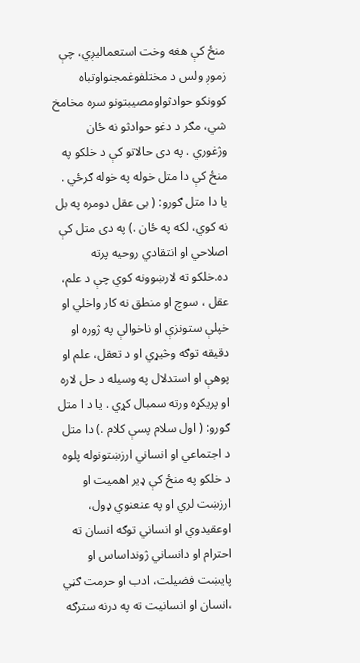منځ کې هغه وخت استعمالیږي، چې زموږ ولس د مختلفوغمجنواوتباه کوونکو حوادثواومصیبتونو سره مخامخ شي، مګر د دغو حوادثو نه ځان وژغوري . په دی حالاتو کې د خلکو په منځ کې دا متل خوله په خوله ګرځي . یا دا متل ګورو: ( بی عقل دومره په بل نه کوي، لکه په ځان .) په دی متل کې اصلاحي او انتقادي روحیه پرته ده.خلکو ته لارښوونه کوي چې د علم، عقل ، سوچ او منطق نه کار واخلي او خپلې ستونزې او ناخوالې په ژوره او دقیقه توګه وڅیړي او د تعقل، علم او پوهې او استدلال په وسیله د حل لاره او پریکړه ورته سمبال کړي . یا د ا متل ګورو: ( اول سلام پسې کلام .) دا متل د اجتماعي او انساني ارزښتونوله پلوه د خلکو په منځ کې ډیر اهمیت او ارزښت لري او په عنعنوي ډول، اوعقیدوي او انساني توګه انسان ته احترام او دانساني ژونداساس او پایښت فضیلت، ادب او حرمت ګڼي ،انسان او انسانیت ته په درنه سترګه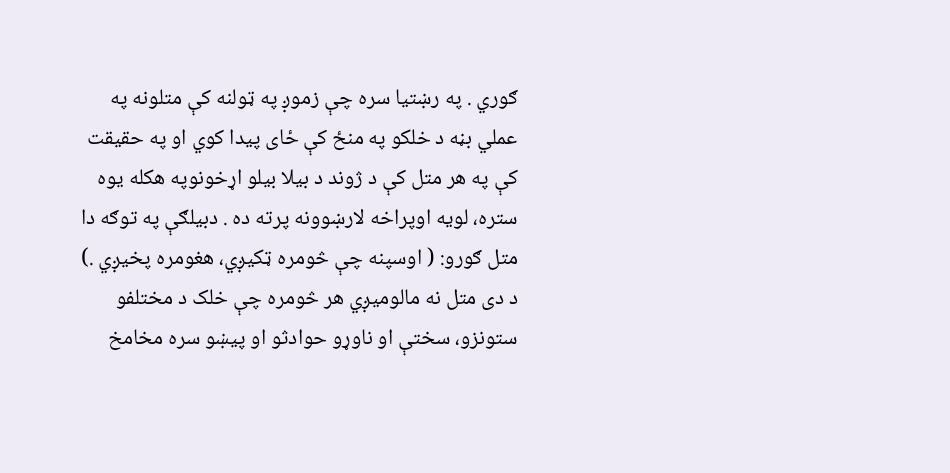ګوري . په رښتیا سره چې زموږ په ټولنه کې متلونه په عملي بڼه د خلکو په منځ کې ځای پیدا کوي او په حقیقت کې په هر متل کې د ژوند د بیلا بیلو اړخونوپه هکله یوه ستره، لویه اوپراخه لارښوونه پرته ده . دبیلګې په توګه دا متل ګورو: ( اوسپنه چې څومره ټکیږي، هغومره پخیږي .) د دی متل نه مالومیږي هر څومره چې خلک د مختلفو ستونزو، سختې او ناوړو حوادثو او پیښو سره مخامخ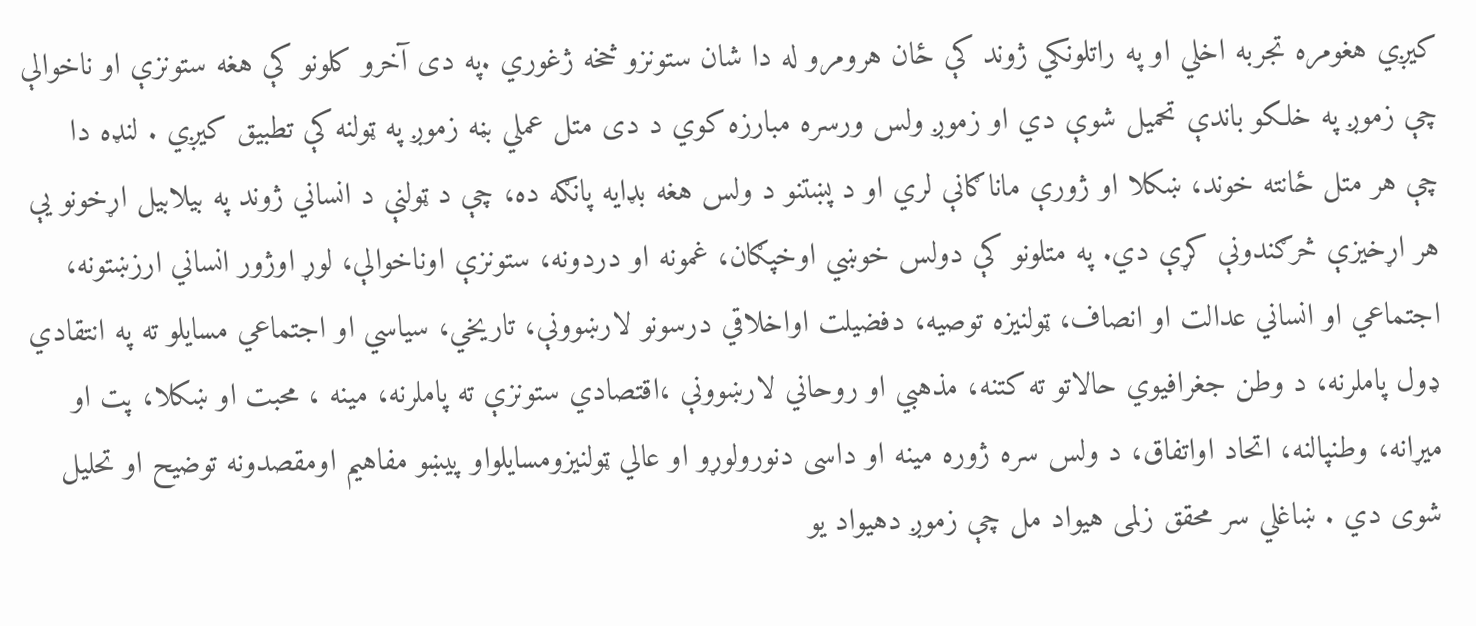کیږي هغومره تجربه اخلي او په راتلونکي ژوند کې ځان هرومرو له دا شان ستونزو څخه ژغوري .په دی آخرو کلونو کې هغه ستونزې او ناخوالې چې زموږ په خلکو باندې تحمیل شوې دي او زموږ ولس ورسره مبارزه کوي د دی متل عملي بڼه زموږ په ټولنه کې تطبیق کیږي . لنډه دا چې هر متل ځانته خوند، ښکلا او ژورې ماناګانې لري او د پښتنو د ولس هغه بډایه پانګه ده، چې د ټولنې د انساني ژوند په بیلابیل اړخونو یې هر اړخیزې څرګندونې کړې دي. په متلونو کې دولس خوښي اوخپګان، غمونه او دردونه، ستونزې اوناخوالې، لوړ اوژور انساني ارزښتونه، اجتماعي او انساني عدالت او انصاف، ټولنیزه توصیه، دفضیلت اواخلاقي درسونو لارښوونې، تاریخي، سیاسي او اجتماعي مسایلو ته په انتقادي ډول پاملرنه، د وطن جغرافیوي حالاتو ته کتنه، مذهبي او روحاني لارښوونې ،اقتصادي ستونزې ته پاملرنه، مینه ، محبت او ښکلا، پت او میړانه، وطنپالنه، اتحاد اواتفاق، د ولس سره ژوره مینه او داسی دنورولوړو او عالي ټولنیزومسایلواو پیښو مفاهیم اومقصدونه توضیح او تحلیل شوی دي . ښاغلي سر محقق زلمی هیواد مل چې زموږ دهیواد یو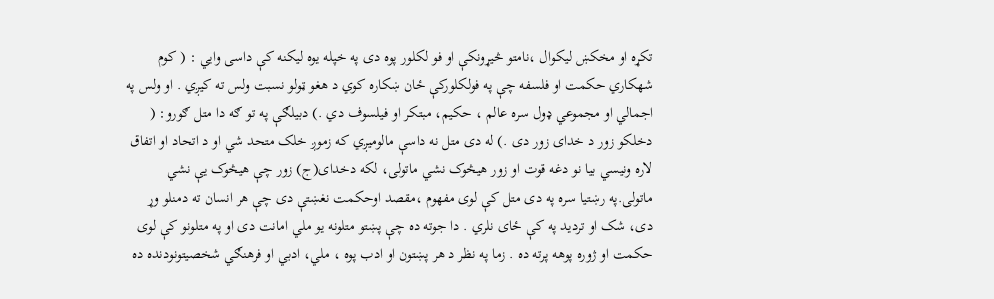تکړه او مخکښ لیکوال ،نامتو څیړونکې او فو لکلور پوه دی په خپله یوه لیکنه کې داسی وایي : ( کوم شهکاري حکمت او فلسفه چې په فولکلورکې ځان ښکاره کوي د هغو ټولو نسبت ولس ته کیږي . او ولس په اجمالي او مجموعي ډول سره عالم ، حکیم، مبتکر او فیلسوف دي .) دبیلګې په تو ګه دا متل ګورو: ( دخلکو زور د خدای زور دی .) له دی متل نه داسې مالومیږي که زموږ خلک متحد شي او د اتحاد او اتفاق لاره ونیسي بیا نو دغه قوت او زور هیڅوک نشي ماتولی، لکه دخدای(ج) زور چې هیڅوک یې نشي ماتولی.په رښتیا سره په دی متل کې لوی مفهوم ،مقصد اوحکمت نغښتې دی چې هر انسان ته دمنلو وړ دی، شک او تردید په کې ځای نلري . دا جوته ده چې پښتو متلونه یو ملي امانت دی او په متلونو کې لوی حکمت او ژوره پوهه پرته ده . زما په نظر د هر پښتون او ادب پوه ، ملي، ادبي او فرهنګي شخصیتونودنده ده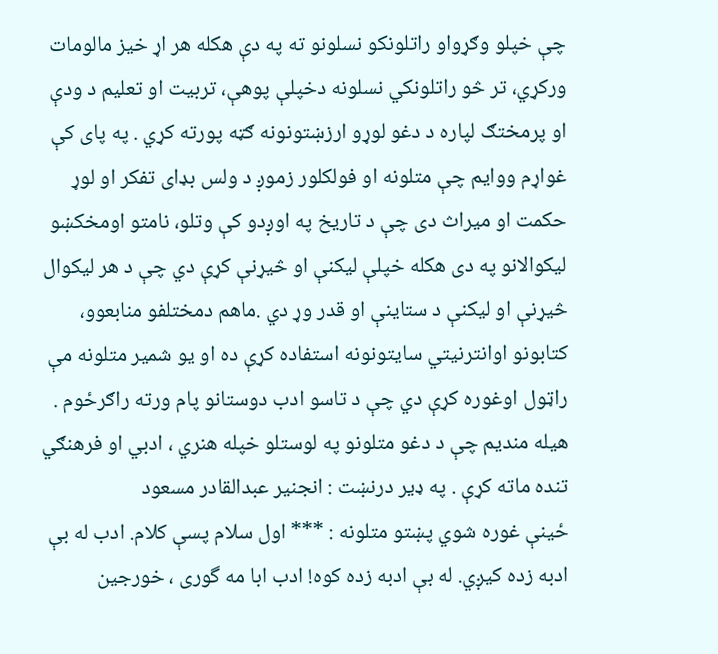چې خپلو وګړواو راتلونکو نسلونو ته په دې هکله هر اړ خیز مالومات ورکړي، تر څو راتلونکي نسلونه دخپلې پوهې، تربیت او تعلیم د ودې او پرمختګ لپاره د دغو لوړو ارزښتونونه ګټه پورته کړي . په پای کې غواړم ووایم چې متلونه او فولکلور زموږ د ولس بډای تفکر او لوړ حکمت او میراث دی چې د تاریخ په اوږدو کې وتلو، نامتو اومخکښو لیکوالانو په دی هکله خپلې لیکنې او څیړنې کړې دي چې د هر لیکوال څیړنې او لیکنې د ستاینې او قدر وړ دي .ماهم دمختلفو منابعوو، کتابونو اوانترنیتي سایتونونه استفاده کړې ده او یو شمیر متلونه مې راټول اوغوره کړې دي چې د تاسو ادب دوستانو پام ورته راګرځوم . هیله مندیم چې د دغو متلونو په لوستلو خپله هنري ، ادبي او فرهنګي تنده ماته کړې . په ډیر درنښت : انجنیر عبدالقادر مسعود
ځینې غوره شوي پښتو متلونه : *** اول سلام پسې کلام. ادب له بې ادبه زده کيږي. له بې ادبه زده کوه! ادب ابا مه گوری ، خورجين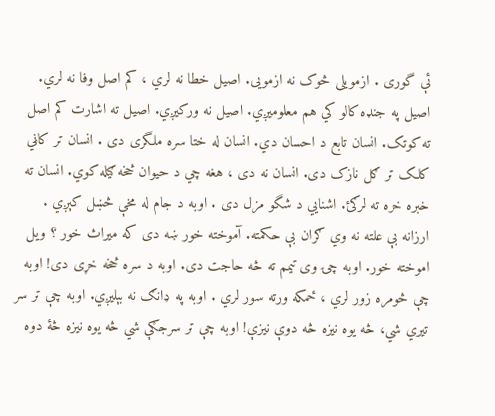ئې گوری . ازمويلی څوک نه ازمويی. اصيل خطا نه لري ، کم اصل وفا نه لري. اصيل په جنډه کالو کي هم معلوميږي. اصيل نه ورکيږي. اصيل ته اشارت کم اصل ته کوتک. انسان تابع د احسان دي. انسان له ختا سره ملگری دی . انسان تر کاڼي کلک تر ګل نازک دی. انسان نه دی ، هغه چي د حيوان څخه ګيله کوي. انسان ته خبره خره ته لرګئ. اشنايي د شگو مزل دى . اوبه د جام له مخې څښل کېږي . ارزانه بې علته نه وي ګران بې حکمته. آموخته خور ښه دی که ميراث خور ؟ ويل اموخته خور. اوبه چۍ وی تيمم ته څه حاجت دی. اوبه د سره څخه خړی دی! اوبه چې څومره زور لري ، ځمکه ورته سور لري . اوبه په ډانګ نه بېليږي. اوبه چې تر سر تيري شي، څه یوه نیزه څه دوې نیزې! اوبه چې تر سرجګې شي څه يوه نيزه څۀ دوه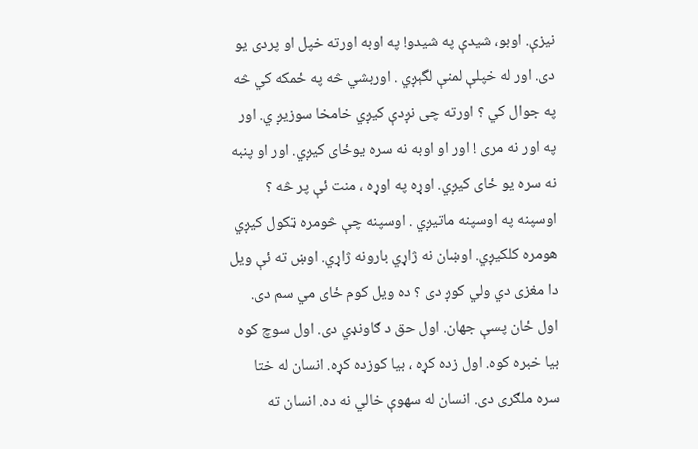نيزې. اوبو، شيدې په شيدو! په اوبه اورته خپل او پردی يو دی. اور له خپلې لمنې لگېږي . اوربشي څه په ځمکه کي څه په جوال کي ؟ اورته چى نږدې کيږي خامخا سوزيږ ي. اور په اور نه مری ! اور او اوبه نه سره يوځای کيږي. اور او پنبه نه سره يو ځای کيږي. اوړه په اوړه ، منت ئې پر څه ؟ اوسپنه په اوسپنه ماتيږي . اوسپنه چې څومره ټکول کيږي هومره کلکيږي. اوښان نه ژاړي بارونه ژاړي. اوښ ته ئې ويل دا مغزی دي ولي کوږ دی ؟ ده ويل کوم ځای مي سم دی. اول ځان پسې جهان. اول حق د ګاونډي دی. اول سوچ کوه بیا خبره کوه. اول زده کړه ، بيا کوزده کړه. انسان له ختا سره ملګری دی. انسان له سهوې خالي نه ده. انسان ته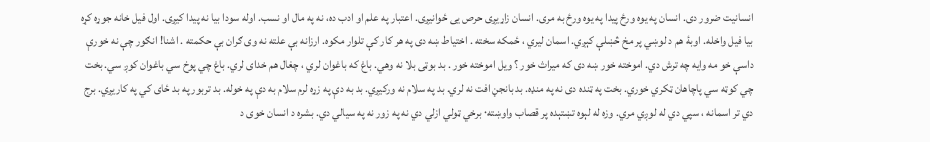انسانیت ضرور دی. انسان په یوه ورځ پیدا په یوه ورځ به مری. انسان زاړیږی حرص یی ځوانیږی. اعتبار په علم او ادب ده، نه په مال او نسب. اوله سودا بیا نه پیدا کیږی. اول فیل خانه جوړه کړه بیا فیل واخله. اوبۀ هم د لوښي پر مخ څښلې کېږي. اسمان ليري ، ځمکه سخته . اختیاط ښه دی په هر کار کې تلوار مکوه. ارزانه بې علته نه وى ګران بې حکمته . اشنا! انګور چې نه خورې داسې خو مه وایه چه ترش دي. اموخته خور ښه دی که ميراث خور ؟ ويل اموخته خور . بد بوټى بلا نه وهي. باغ که باغوان لري ، چغال هم خدای لري. باغ چي پوخ سي باغوان کوږ سي. بخت چي کوټه سي پاچاهان ټکري خوري. بخت په ټنده دی نه په منډه. بد بانجڼ افت نه لري. بد په سلام نه ورکيږي. بد به دې په زړه لرم سلام به دې په خوله. بد تربور په بد ځای کي په کاريږي. برج دي تر اسمانه ، سپي دي له لوږي مري. وزه له لېوه تښتېده پر قصاب واوښته٠ برخي ټولي ازلي دي نه په زور نه په سيالي دي. بشره د انسان خوی د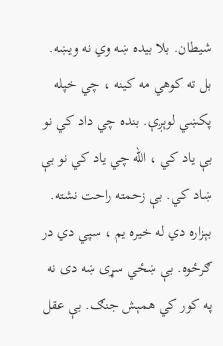شيطان. بلا بيده ښه وي نه ويښه. بل ته کوهي مه کينه ، چي خپله پکښي لوېږې. بنده چي داد کي نو بې ياد کي ، الله چي ياد کي نو بې ښاد کي. بې زحمته راحت نشته. بېزاره دي له خيره يم ، سپي دي در ګرځوه. بې ښځي سړی ښه دی نه په کور کي همېش جنګ. بې عقل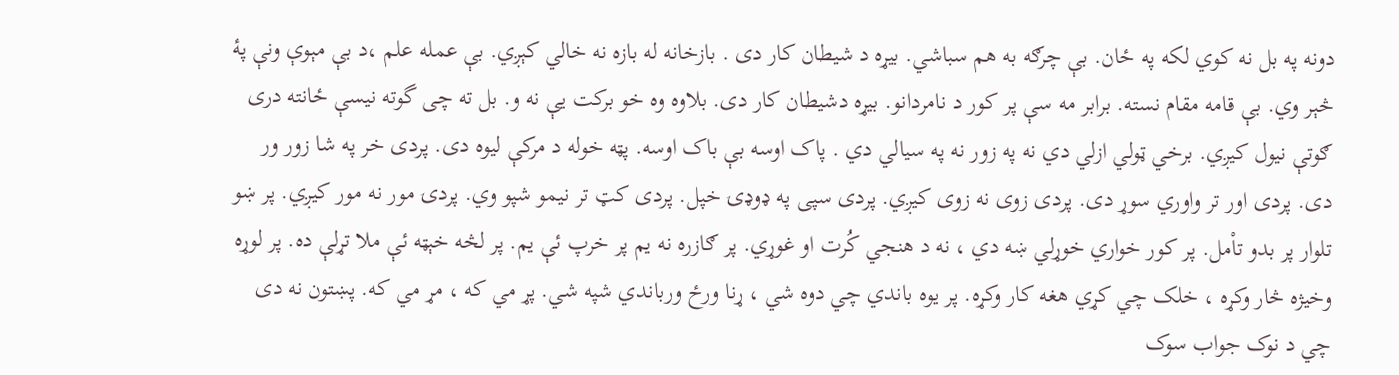دونه په بل نه کوي لکه په ځان. بې چرګه به هم سباشي. بيړه د شيطان کار دى . بازخانه له بازه نه خالي کېږي. بې عمله علم ،د بې مېوې ونې پۀ څېر وي. بې قامه مقام نسته. برابر مه سې پر كور د نامردانو. بيړه دشيطان کار دى. بلاوه وه خو برکت یې نه و. بل ته چى گوته نيسې ځانته درى ګوتې نيول کيږي. برخي ټولي ازلي دي نه په زور نه په سيالي دي . پاک اوسه بې باک اوسه. پټه خوله د مرکې ليوه دی. پردی خر په شا زور ور دی. پردی اور تر واوري سوړ دی. پردی زوی نه زوی کيږي. پردی سپی په ډوډۍ خپل. پردی کټ تر نيمو شپو وي. پردۍ مور نه مور کيږي. پر ښو تلوار پر بدو تاْمل. پر کور خواري خوړلي ښه دي ، نه د هنجي کُرت او غوړي. پر ګازره نه يم پر خرپ ئې يم. پر لڅه خېټه ئې ملا تړلې ده. پر لوړه وخيژه څار وکړه ، خلک چي کړي هغه کار وکړه. پر يوه باندي چي دوه شي ، ړنا ورځ ورباندي شپه شي. پړ مي که ، مړ مي که. پښتون نه دی چي د نوک جواب سوک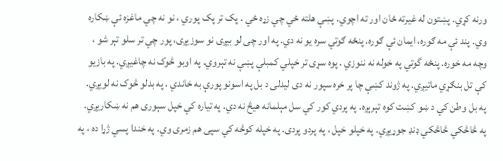ورنه کړي. پښتون له غيرته ځان اور ته اچوي. پښې هلته ځي چي زړه ځي . پک تر پک پوري ، نو نه چي ماغزه ئې ښکاره وي. پند ئې مه ګوره، ايمان ئې ګوره. پنځه ګوتي سره يو نه دي. په اور چى لو بيږى نو سوزيږى، پور چي تر سلو تېر شو ، وچه مه خوره. پنځه گوتي په خوله نه ننوزي . پوه سړی تر خپلي کمبلې پښې نه تېروي. په اوبو څوک نه چاغيږي. په بازيو کې تل بنګړي ماتيږي. په ژوند کښې چا پر خره سپور نه دی ليدلی د بل په اسونو پورې به خاندي . په بدلو څوک نه لويږي. په بل وطن کي د ښو کښت کوه تېرېږه. په پردي کور کي سل مېلمانه هيڅ نه دي. په تياره کي خپل سېوری هم نه ښکاريږي. په څاڅکي څاڅکي ډنډ جوړيږي. په خپلو خپل ، په پردو پردی. په خپله کوڅه کي سپی هم زمری وي. په خندا پسي ژړا ده ، په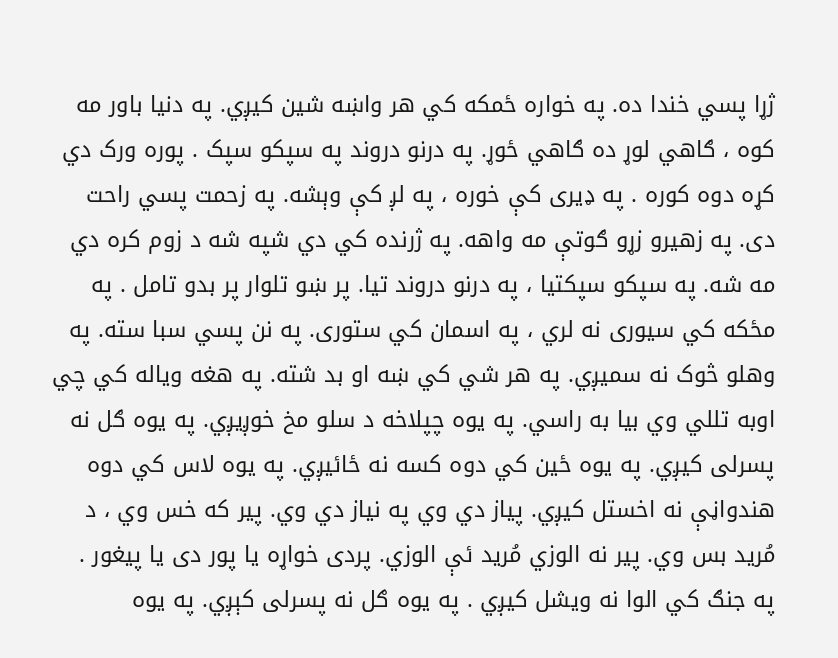ژړا پسي خندا ده. په خواره ځمکه کي هر واښه شين کيږي. په دنيا باور مه کوه ، ګاهي لوړ ده ګاهي ځوړ. په درنو دروند په سپکو سپک . پوره ورک دي کړه دوه کوره . په ډيری کې خوره ، په لږ کې وېشه. په زحمت پسي راحت دی. په زهيرو زړو ګوتې مه واهه. په ژرنده کي دي شپه شه د زوم کره دي مه شه. په سپکو سپکتيا ، په درنو دروند تيا. پر ښو تلوار پر بدو تامل . په مځکه کي سيوری نه لري ، په اسمان کي ستوری. په نن پسي سبا سته. په وهلو څوک نه سميږي. په هر شي کي ښه او بد شته. په هغه وياله کي چي اوبه تللي وي بيا به راسي. په يوه چپلاخه د سلو مخ خوږيږي. په يوه ګل نه پسرلی کيږي. په يوه ځين کي دوه کسه نه ځائيږي. په يوه لاس کي دوه هندواڼې نه اخستل کيږي. پياز دي وي په نياز دي وي. پير که خس وي ، د مُريد بس وي. پير نه الوزي مُريد ئې الوزي. پردى خواړه يا پور دى يا پيغور . په جنګ کي الوا نه ويشل کيږي . په يوه ګل نه پسرلى كېږي. په يوه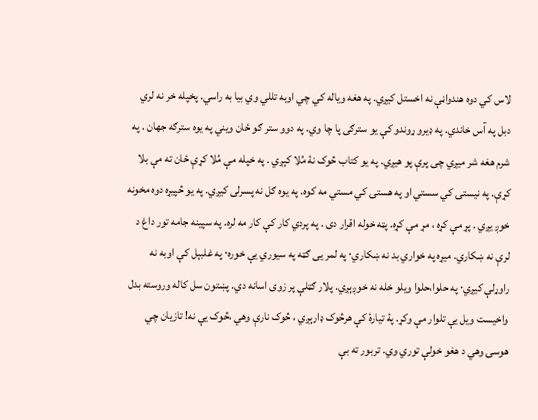لاس کي دوه هندواڼې نه اخستل کيږي. په هغه وياله کي چي اوبه تللي وي بيا به راسي. پخپله خر نه لري دبل په آس خاندي. په ډيرو ړوندو کې يو سترګى پا چا وي. په دوو ستر ګو ځان ويني په يوه سترګه جهان . په شرم هغه شر ميږي چى پرې پو هيږي. په يو کتاب څوک نۀ مُلا کېږي . په خپله مې مُلا کړې ځان ته مې بلا کړې. په نيستۍ کي سستي او په هستۍ کي مستي مه کوه. په يوه ګل نه پسرلى کيږي. په يو څپيړه دوه مخونه خوږ يږي . پړ مې کړه ، مړ مې کړه. پټه خوله اقرار دى . په پردي کار کې کار مه لره. په سپينه جامه تور داغ د لرې نه ښکاري. ميړه په خواري بد نه ښکاري٠ په لمر يی ګټه په سيوري يې خوره٠ په غلبېل کې اوبه نه راوړلې کيږي٠ په حلوا،حلوا ويلو خله نه خوږېږي. پلار ګټلې پر زوی اسانه دي. پښتون سل کاله وروسته بدل واخيست ويل يې تلوار مې وکړ. پۀ تيارۀ کې هرڅوک ډارېږي ، څوک نارې وهي ،څوک يې نه! تازيان چي هوسۍ وهي د هغو خولې توري وي. تربور ته بې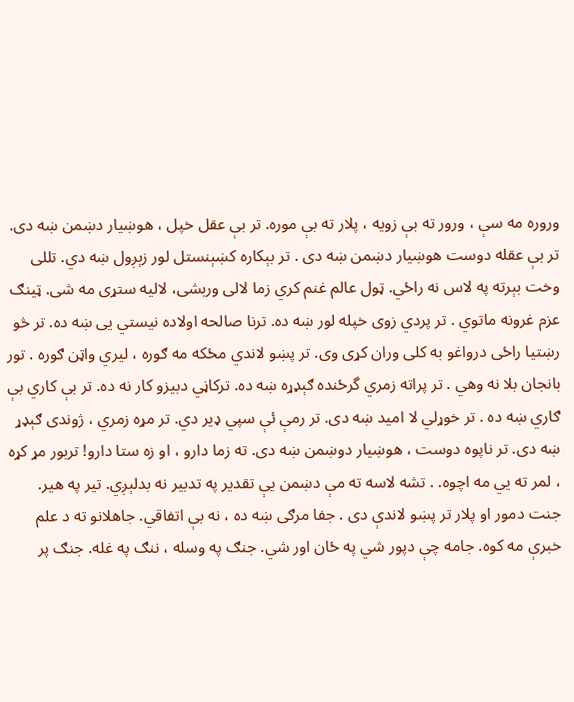وروره مه سې ، ورور ته بې زويه ، پلار ته بې موره. تر بې عقل خپل ، هوښيار دښمن ښه دی. تر بې عقله دوست هوښيار دښمن ښه دی . تر بېکاره کښېنستل لور زېږول ښه دي. تللى وخت بېرته په لاس نه راځي. ټول عالم غنم کري زما لالی وربشی، لالیه ستړی مه شی. ټینګ عزم غرونه ماتوي . تر پردي زوی خپله لور ښه ده. ترنا صالحه اولاده نیستي یی ښه ده. تر څو رښتيا راځى درواغو به کلى وران کړى وى. تر پښو لاندي مځکه مه ګوره ، ليري واټن ګوره . تور بانجان بلا نه وهي . تر پراته زمري گرځنده ګېډړه ښه ده. ترکاڼي دبيزو کار نه ده. تر بې کاري بې ګاري ښه ده . تر خوړلي لا اميد ښه دی. تر رمې ئې سپي ډير دي. تر مړه زمري ، ژوندی ګېډړ ښه دی. تر ناپوه دوست ، هوښيار دوښمن ښه دی. ته زما دارو ، او زه ستا دارو! تربور مړ کړه ، لمر ته يي مه اچوه. . تشه لاسه ته مې دښمن يې تقدير په تدبير نه بدلېږي. تیر په هیر. جنت دمور او پلار تر پښو لاندې دى . جفا مرګی ښه ده ، نه بې اتفاقي. جاهلانو ته د علم خبرې مه کوه. جامه چې دپور شي په ځان اور شي. جنګ په وسله ، ننګ په غله. جنګ پر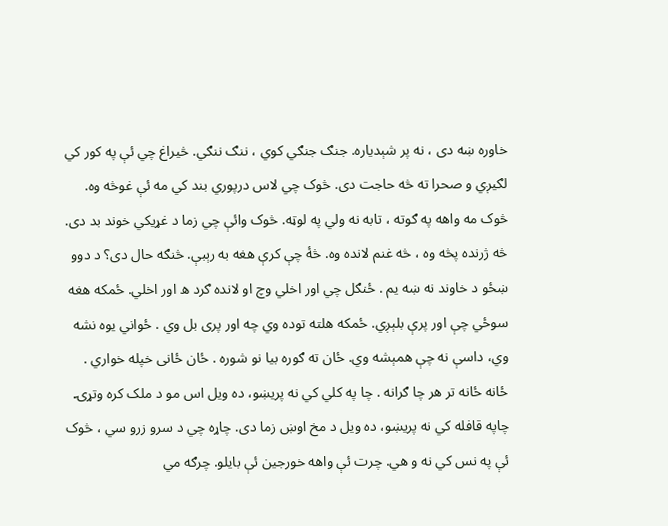خاوره ښه دی ، نه پر شېدياره. جنګ جنګي کوي ، ننګ ننګي. څيراغ چي ئې په کور کي لګيږي و صحرا ته څه حاجت دی. څوک چي لاس درپوري بند کي مه ئې غوڅه وه. څوک مه واهه په ګوته ، تابه نه ولي په لوټه. څوک وائې چي زما د غړيکي خوند بد دی. څه ژرنده پڅه وه ، څه غنم لانده وه. څۀ چې کرې هغه به رېبې. څنګه حال دی؟ د دوو ښځو د خاوند نه ښه یم . ځنګل چي اور اخلي وچ او لانده ګرد ه اور اخلي. ځمکه هغه سوځي چې اور پرې بلېږي. ځمکه هلته توده وي چه اور پری بل وي . ځواني يوه نشه وي، داسې نه چې همېشه وي. ځان ته ګوره بیا نو شوره . ځان ځانی خپله خواري . ځانه ځانه تر هر چا ګرانه . چا په کلي کي نه پريښو، ده ويل اس مو د ملک کره وتړۍ. چاپه قافله کي نه پريښو، ده ويل د مخ اوښ زما دی. چاړه چي د سرو زرو سي ، څوک ئې په نس کي نه و هي. چرت ئې واهه خورجين ئې بايلو. چرګه مي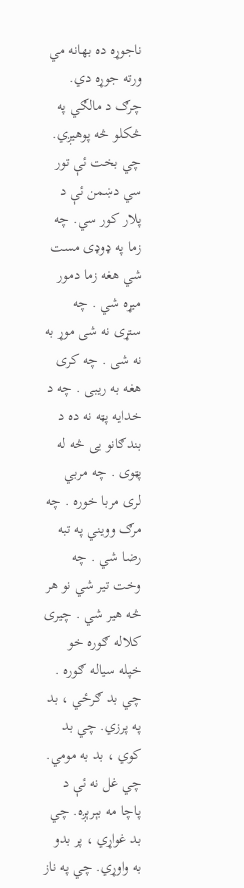ناجوړه ده بهانه مي ورته جوړه دي. چرګ د مالګي په څکلو څه پوهيږي. چي بخت ئې تور سي دښمن ئې د پلار کور سي. چه زما په ډوډی مست شي هغه زما دمور میړه شي . چه ستړی نه شی موړ به نه شی . چه کری هغه به ریبی . چه د خدایه پټه نه ده د بندګانو یی څه له پټوی . چه مربي لری مربا خوره . چه مرګ وویني په تبه رضا شي . چه وخت تیر شي نو هر څه هیر شي . چیری کلاله ګوره خو خپله سیاله ګوره . چي بد ګرځي ، بد په پرزي. چي بد کوي ، بد به مومي. چي غل نه ئې د پاچا مه بېرېږه. چي بد غواړي ، پر بدو به واوړي. چي په ناز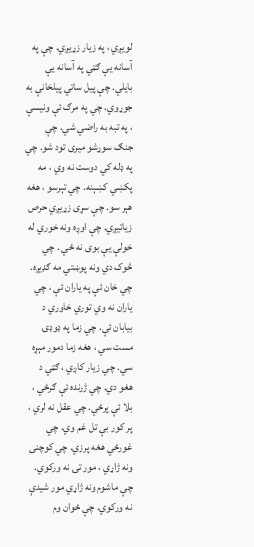لويږي ، په زيار زړيږي. چې په آسانه يې ګټي په آسانه يې بايلي. چې پيل ساتي پيلخانې به جوړوي. چي په مرګ ئې ونيسې ، په تبه به راضي شي. چې جنګ سوړشو ميرى تود شو. چي په ډله کي دوست نه وي ، مه پکښي کښېنه. چي تېرسو ، هغه هېر سو. چې سړى زړيږي حرص زياتيږي. چې اوږه ونه خوري له خولې يې بوى نه ځي . چي څوک دي ونه پوښتي مه ګډيږه. چي خان ئې په ياران ئې ، چي ياران نه وي توري خاوري د بيابان ئې. چي زما په ډوډۍ مست سي ، هغه زما دمور مېړه سي. چي زيار کاږي ، ګټي د هغو دي. چي ژرنده ئې ګرځي ، بلا ئې پرځي. چي عقل نه لري ، پر کور بې تل غم وي. چي غورځي هغه پرزي. چي کوچنی ونه ژاړي ، مور تۍ نه ورکوي. چې ماشوم ونه ژاړي مور شيدې نه وركوي. چې ځوان وم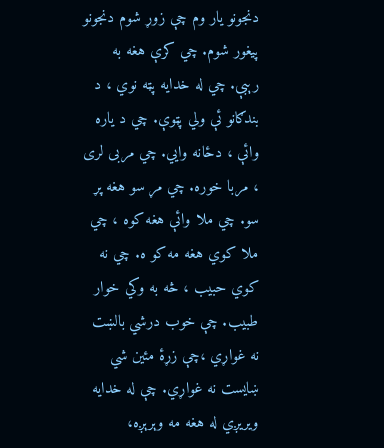دنجونو يار وم چې زوړ شوم دنجونو پيغور شوم. چي کرې هغه به رېبې. چي له خدايه پټه نوي ، د بندګانو ئې ولي پټوې. چي د ياره وائې ، دځانه وايي. چي مربی لری ، مربا خوره. چي مړ سو هغه پړ سو. چي ملا وائې هغه کوه ، چي ملا کوي هغه مه کو ه. چي نه کوي حبيب ، څه به وکي خوار طبيب. چې خوب درشي بالښت نه غواړي ،چې زړۀ مئين شي ښايست نه غواړي. چې له خدايه ويريږي له هغه مه وېرېږه،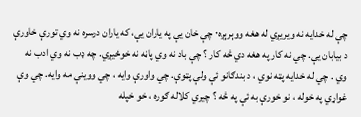چې له خدايه نه ويريږي له هغه ووېرېږه٠ چې خان يې په ياران يې، که ياران درسره نه وي تورې خاورې د بيابان يې. چي نه کار په هغه دي څه کار ؟ چې باد نه وي پاڼه نه خوځيږي. چه ډب نه وي ادب نه وي . چي له خدايه پټه نوي ، د بندګانو ئې ولې پټوې. چي واورې وايه ، چي ووينې مه وايه. چي وې غواړي په خوله ، نو خورې به ئې په څه ؟ چيري کلاله ګوره ، خو خپله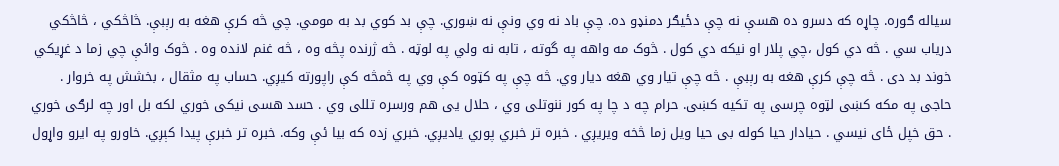سياله ګوره. چاړه که دسرو ده هسې نه چې دځيګر دمنډو ده. چې باد نه وي ونې نه ښوري. چې بد کوي بد به مومي. چي څه کرې هغه به رېبې. څاڅکي ، څاڅکي درياب سي . څه دي کول ،چي پلار او نيکه دي کول . څوک مه واهه په گوته ، تابه نه ولي په لوټه . څه ژرنده پڅه وه ، څه غنم لانده وه . څوک وائې چي زما د غړيکي خوند بد دی . څه چې کرې هغه به رېبې . څه چې تيار وي هغه ديار وي. څه چې په کټوه کې وي په څمڅه کې راپورته کیږي. حساب په مثقال ، بخشش په خروار . حاجی په مکه کښی لټوه چرسی په تکیه کښی. حرام چه د چا په کور ننوتلی وي ، حلال یی هم ورسره تللی وي . حسد هسی نیکی خوري لکه بل اور چه لرګی خوري . حق خپل ځای نیسي . حیادار حیا کوله بی حیا ویل زما څخه ویریږي . خبره تر خبري پوري ياديږي. خبري زده که بيا ئې وکه. خبره تر خبرې پيدا كېږي. خاورو په ایرو واړول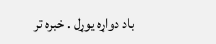باد دواړه یوړل . خبره تر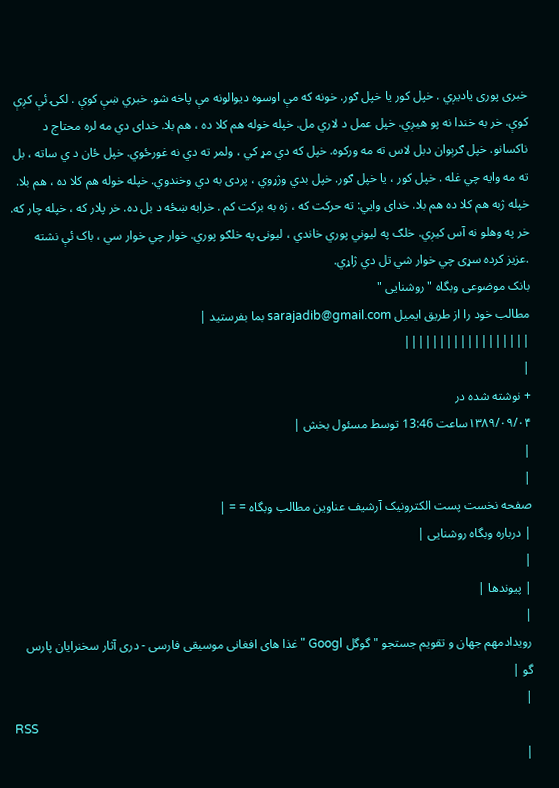خبری پوری یادیږي . خپل کور یا خپل ګور. خونه که مې اوسوه دیوالونه مې پاخه شو. خبري ښې کوې . لکۍ ئې کږې کوې. خر به خندا نه پو هيږي. خپل عمل د لاري مل. خپله خوله هم کلا ده ، هم بلا. خداى دي مه لره محتاج د ناكسانو. خپل ګرېوان دبل لاس ته مه ورکوه. خپل که دي مړ کي ، ولمر ته دي نه غورځوي. خپل ځان د ي ساته ، بل ته مه وايه چي غله . خپل کور ، يا خپل ګور. خپل بدي وژړوي ، پردی به دي وخندوي. خپله خوله هم کلا ده ، هم بلا. خپله ژبه هم کلا ده هم بلا. خداى وايي: ته حرکت که ، زه به برکت کم . خرابه ښځه د بل ده. خر پلار که ، خپله چار که. خر په وهلو نه آس کيږي. خلګ په ليوني پوري خاندي ، ليونۍ په خلګو پوري. خوار چي خوار سي ، باک ئې نشته .عزيز کرده سړی چي خوار شي تل دي ژاړي.
بانک موضوعی وبگاه " روشنایی "
مطالب خود را از طریق ایمیل sarajadib@gmail.com بما بفرستید |
||||||||||||||||||
|
+ نوشته شده در
۱۳۸۹/۰۹/۰۴ساعت 13:46 توسط مسئول بخش |
|
|
صفحه نخست پست الکترونیک آرشیف عناوین مطالب وبگاه = = |
| درباره وبگاه روشنایی |
|
| پیوندها |
|
رویدادمهم جهان و تقویم جستجو " گوگل Googl " غذا های افغانی موسیقی فارسی - دری آثار سخنرایان پارس گو |
|
RSS
|